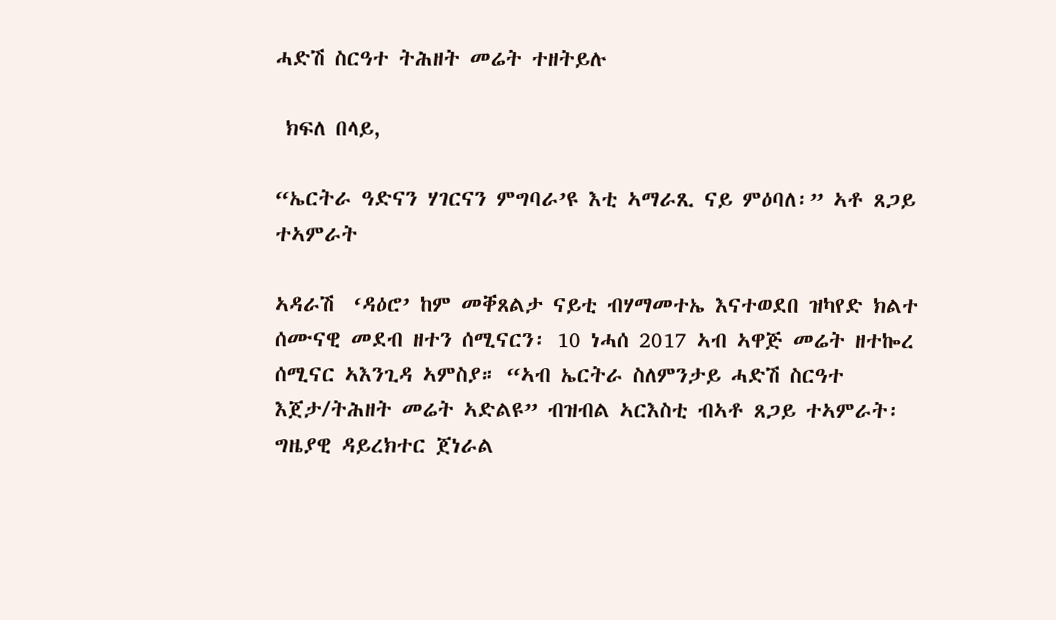ሓድሽ ስርዓተ ትሕዘት መሬት ተዘትይሉ

 ክፍለ በላይ,

“ኤርትራ ዓድናን ሃገርናን ምግባራ’ዩ እቲ ኣማራጺ ናይ ምዕባለ፡” ኣቶ ጸጋይ ተኣምራት

ኣዳራሽ  ‘ዳዕሮ’ ከም መቐጸልታ ናይቲ ብሃማመተኤ እናተወደበ ዝካየድ ክልተ ሰሙናዊ መደብ ዘተን ሰሚናርን፡ 10 ነሓሰ 2017 ኣብ ኣዋጅ መሬት ዘተኰረ ሰሚናር ኣእንጊዳ ኣምስያ። “ኣብ ኤርትራ ስለምንታይ ሓድሽ ስርዓተ እጀታ/ትሕዘት መሬት ኣድልዩ” ብዝብል ኣርእስቲ ብኣቶ ጸጋይ ተኣምራት፡ ግዜያዊ ዳይረክተር ጀነራል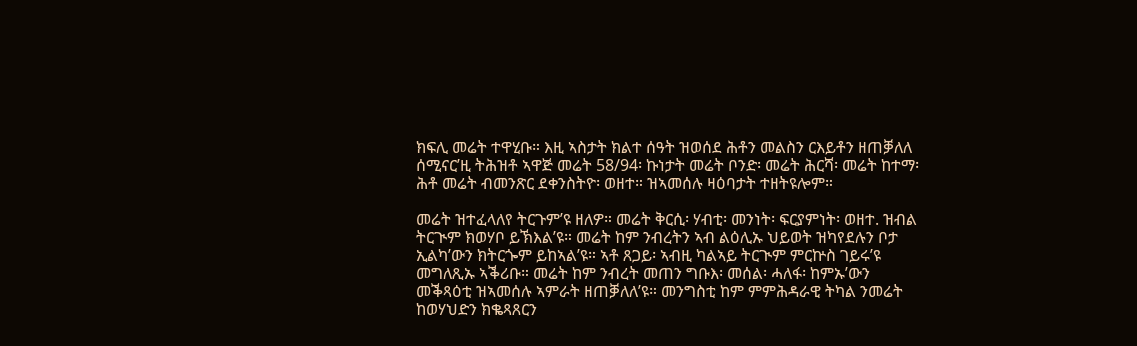ክፍሊ መሬት ተዋሂቡ። እዚ ኣስታት ክልተ ሰዓት ዝወሰደ ሕቶን መልስን ርእይቶን ዘጠቓለለ ሰሚናር’ዚ ትሕዝቶ ኣዋጅ መሬት 58/94፡ ኩነታት መሬት ቦንድ፡ መሬት ሕርሻ፡ መሬት ከተማ፡ ሕቶ መሬት ብመንጽር ደቀንስትዮ፡ ወዘተ። ዝኣመሰሉ ዛዕባታት ተዘትዩሎም።

መሬት ዝተፈላለየ ትርጉም’ዩ ዘለዎ። መሬት ቅርሲ፡ ሃብቲ፡ መንነት፡ ፍርያምነት፡ ወዘተ. ዝብል ትርጒም ክወሃቦ ይኽእል’ዩ። መሬት ከም ንብረትን ኣብ ልዕሊኡ ህይወት ዝካየደሉን ቦታ ኢልካ’ውን ክትርጐም ይከኣል’ዩ። ኣቶ ጸጋይ፡ ኣብዚ ካልኣይ ትርጒም ምርኵስ ገይሩ’ዩ መግለጺኡ ኣቕሪቡ። መሬት ከም ንብረት መጠን ግቡእ፡ መሰል፡ ሓለፋ፡ ከምኡ’ውን መቕጻዕቲ ዝኣመሰሉ ኣምራት ዘጠቓለለ’ዩ። መንግስቲ ከም ምምሕዳራዊ ትካል ንመሬት ከወሃህድን ክቈጻጸርን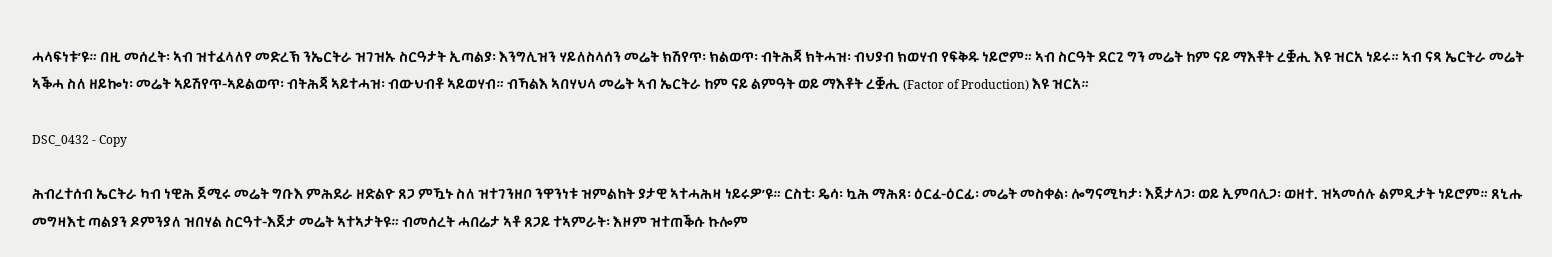ሓላፍነቱ’ዩ። በዚ መሰረት፡ ኣብ ዝተፈላለየ መድረኽ ንኤርትራ ዝገዝኡ ስርዓታት ኢጣልያ፡ እንግሊዝን ሃይለስላሰን መሬት ክሽየጥ፡ ክልወጥ፡ ብትሕጃ ክትሓዝ፡ ብህያብ ክወሃብ የፍቅዱ ነይሮም። ኣብ ስርዓት ደርጊ ግን መሬት ከም ናይ ማእቶት ረቛሒ እዩ ዝርአ ነይሩ። ኣብ ናጻ ኤርትራ መሬት ኣቕሓ ስለ ዘይኰነ፡ መሬት ኣይሽየጥ-ኣይልወጥ፡ ብትሕጃ ኣይተሓዝ፡ ብውህብቶ ኣይወሃብ። ብኻልእ ኣበሃህላ መሬት ኣብ ኤርትራ ከም ናይ ልምዓት ወይ ማእቶት ረቛሒ (Factor of Production) እዩ ዝርአ።

DSC_0432 - Copy

ሕብረተሰብ ኤርትራ ካብ ነዊሕ ጀሚሩ መሬት ግቡእ ምሕደራ ዘድልዮ ጸጋ ምዃኑ ስለ ዝተገንዘቦ ንዋንነቱ ዝምልከት ያታዊ ኣተሓሕዛ ነይሩዎ’ዩ። ርስቲ፡ ዴሳ፡ ኳሕ ማሕጸ፡ ዕርፈ-ዕርፊ፡ መሬት መስቀል፡ ሎግናሚካታ፡ እጀታላጋ፡ ወይ ኢምባሊጋ፡ ወዘተ. ዝኣመሰሉ ልምዲታት ነይሮም። ጸኒሑ መግዛእቲ ጣልያን ዶምንያለ ዝበሃል ስርዓተ-እጀታ መሬት ኣተኣታትዩ። ብመሰረት ሓበሬታ ኣቶ ጸጋይ ተኣምራት፡ እዞም ዝተጠቕሱ ኩሎም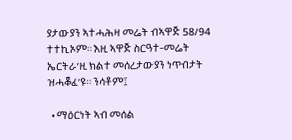ያታውያን ኣተሓሕዛ መሬት ብኣዋጅ 58/94 ተተኪኦም። እዚ ኣዋጅ ስርዓተ-መሬት ኤርትራ’ዚ ክልተ መሰረታውያን ነጥብታት ዝሓቖፈ’ዩ። ንሳቶም፤

  • ማዕርነት ኣብ መሰል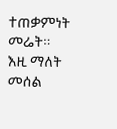ተጠቃምነት መሬት። እዚ ማለት መሰል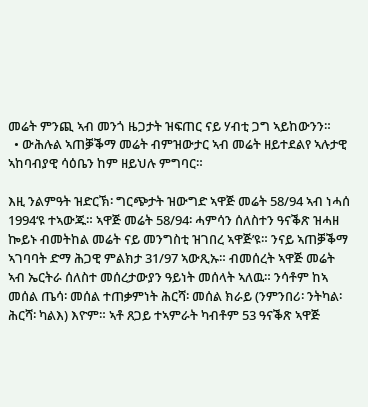መሬት ምንጪ ኣብ መንጎ ዜጋታት ዝፍጠር ናይ ሃብቲ ጋግ ኣይከውንን።
  • ውሕሉል ኣጠቓቕማ መሬት ብምዝውታር ኣብ መሬት ዘይተደልየ ኣሉታዊ ኣከባብያዊ ሳዕቤን ከም ዘይህሉ ምግባር።

እዚ ንልምዓት ዝድርኽ፡ ግርጭታት ዝውግድ ኣዋጅ መሬት 58/94 ኣብ ነሓሰ 1994‘ዩ ተኣውጁ። ኣዋጅ መሬት 58/94፡ ሓምሳን ሰለስተን ዓናቕጽ ዝሓዘ ኰይኑ ብመትከል መሬት ናይ መንግስቲ ዝገበረ ኣዋጅ’ዩ። ንናይ ኣጠቓቕማ ኣገባባት ድማ ሕጋዊ ምልክታ 31/97 ኣውጺኡ። ብመሰረት ኣዋጅ መሬት ኣብ ኤርትራ ሰለስተ መሰረታውያን ዓይነት መሰላት ኣለዉ። ንሳቶም ከኣ መሰል ጤሳ፡ መሰል ተጠቃምነት ሕርሻ፡ መሰል ክራይ (ንምንበሪ፡ ንትካል፡ ሕርሻ፡ ካልእ) እዮም። ኣቶ ጸጋይ ተኣምራት ካብቶም 53 ዓናቕጽ ኣዋጅ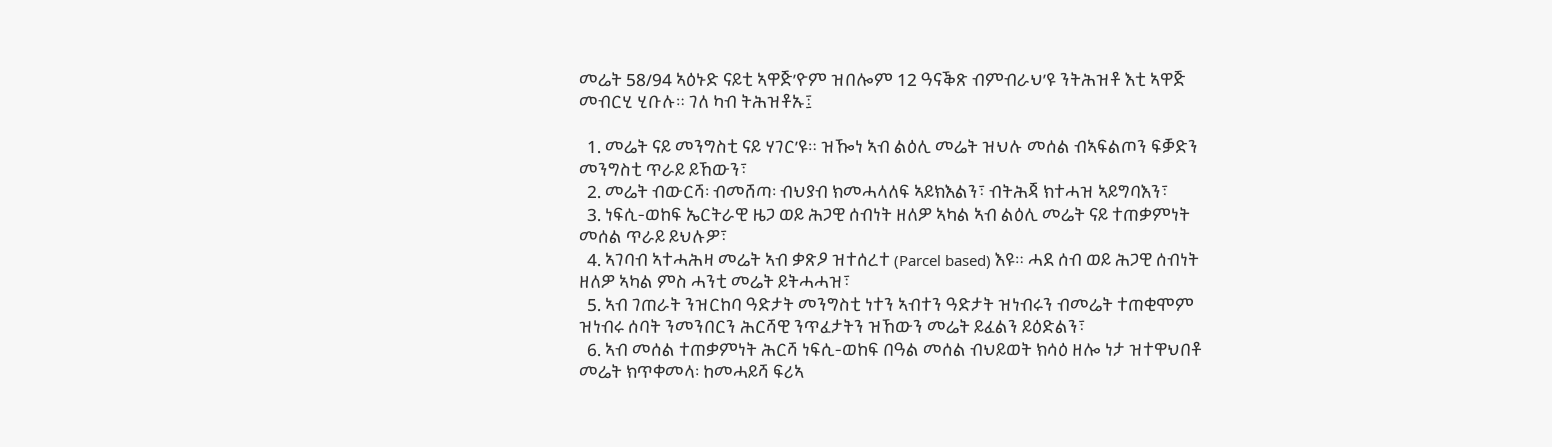መሬት 58/94 ኣዕኑድ ናይቲ ኣዋጅ’ዮም ዝበሎም 12 ዓናቕጽ ብምብራህ’ዩ ንትሕዝቶ እቲ ኣዋጅ መብርሂ ሂቡሉ። ገለ ካብ ትሕዝቶኡ፤

  1. መሬት ናይ መንግስቲ ናይ ሃገር’ዩ። ዝዀነ ኣብ ልዕሊ መሬት ዝህሉ መሰል ብኣፍልጦን ፍቓድን መንግስቲ ጥራይ ይኸውን፣
  2. መሬት ብውርሻ፡ ብመሸጣ፡ ብህያብ ክመሓላለፍ ኣይክእልን፣ ብትሕጃ ክተሓዝ ኣይግባእን፣
  3. ነፍሲ-ወከፍ ኤርትራዊ ዜጋ ወይ ሕጋዊ ሰብነት ዘለዎ ኣካል ኣብ ልዕሊ መሬት ናይ ተጠቃምነት መሰል ጥራይ ይህሉዎ፣
  4. ኣገባብ ኣተሓሕዛ መሬት ኣብ ቃጽዖ ዝተሰረተ (Parcel based) እዩ። ሓደ ሰብ ወይ ሕጋዊ ሰብነት ዘለዎ ኣካል ምስ ሓንቲ መሬት ይትሓሓዝ፣
  5. ኣብ ገጠራት ንዝርከባ ዓድታት መንግስቲ ነተን ኣብተን ዓድታት ዝነብሩን ብመሬት ተጠቂሞም ዝነብሩ ሰባት ንመንበርን ሕርሻዊ ንጥፈታትን ዝኸውን መሬት ይፈልን ይዕድልን፣
  6. ኣብ መሰል ተጠቃምነት ሕርሻ ነፍሲ-ወከፍ በዓል መሰል ብህይወት ክሳዕ ዘሎ ነታ ዝተዋህበቶ መሬት ክጥቀመላ፡ ከመሓይሻ ፍሪኣ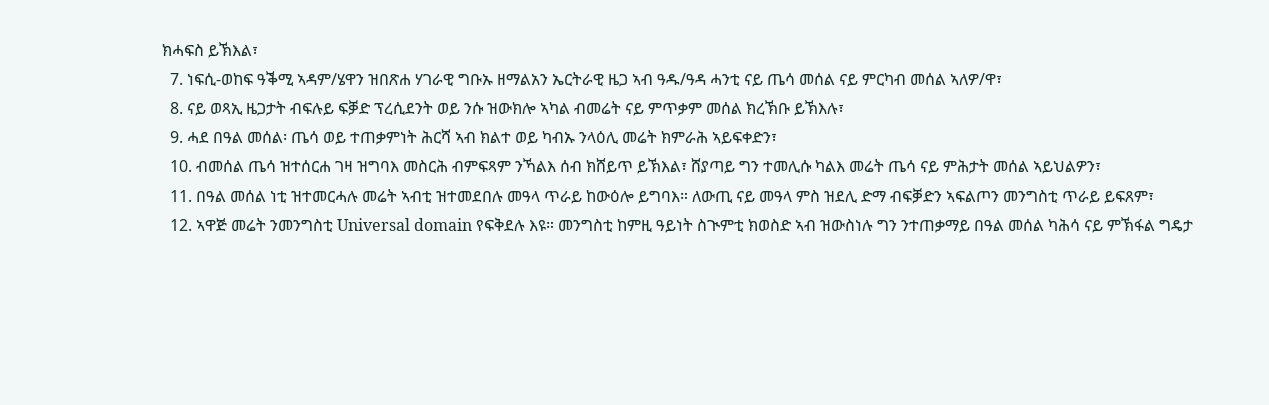ክሓፍስ ይኽእል፣
  7. ነፍሲ-ወከፍ ዓቕሚ ኣዳም/ሄዋን ዝበጽሐ ሃገራዊ ግቡኡ ዘማልአን ኤርትራዊ ዜጋ ኣብ ዓዱ/ዓዳ ሓንቲ ናይ ጤሳ መሰል ናይ ምርካብ መሰል ኣለዎ/ዋ፣
  8. ናይ ወጻኢ ዜጋታት ብፍሉይ ፍቓድ ፕረሲደንት ወይ ንሱ ዝውክሎ ኣካል ብመሬት ናይ ምጥቃም መሰል ክረኽቡ ይኽእሉ፣
  9. ሓደ በዓል መሰል፡ ጤሳ ወይ ተጠቃምነት ሕርሻ ኣብ ክልተ ወይ ካብኡ ንላዕሊ መሬት ክምራሕ ኣይፍቀድን፣
  10. ብመሰል ጤሳ ዝተሰርሐ ገዛ ዝግባእ መስርሕ ብምፍጻም ንኻልእ ሰብ ክሸይጥ ይኽእል፣ ሸያጣይ ግን ተመሊሱ ካልእ መሬት ጤሳ ናይ ምሕታት መሰል ኣይህልዎን፣
  11. በዓል መሰል ነቲ ዝተመርሓሉ መሬት ኣብቲ ዝተመደበሉ መዓላ ጥራይ ከውዕሎ ይግባእ። ለውጢ ናይ መዓላ ምስ ዝደሊ ድማ ብፍቓድን ኣፍልጦን መንግስቲ ጥራይ ይፍጸም፣
  12. ኣዋጅ መሬት ንመንግስቲ Universal domain የፍቅደሉ እዩ። መንግስቲ ከምዚ ዓይነት ስጒምቲ ክወስድ ኣብ ዝውስነሉ ግን ንተጠቃማይ በዓል መሰል ካሕሳ ናይ ምኽፋል ግዴታ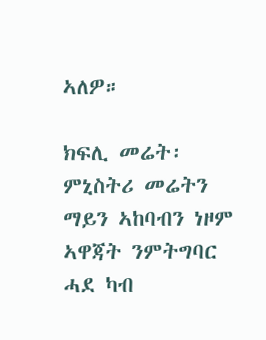ኣለዎ።

ክፍሊ መሬት፡ ምኒስትሪ መሬትን ማይን ኣከባብን ነዞም ኣዋጃት ንምትግባር ሓደ ካብ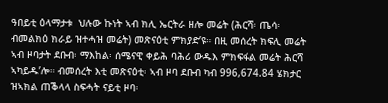ዓበይቲ ዕላማታቱ  ህሉው ኩነት ኣብ ክሊ ኤርትራ ዘሎ መሬት (ሕርሻ፡ ጤሳ፡ ብመልክዕ ክራይ ዝተሓዝ መሬት) መጽናዕቲ ምክያድ’ዩ። በዚ መሰረት ክፍሊ መሬት ኣብ ዞባታት ደቡብ፡ ማእከል፡ ሰሜናዊ ቀይሕ ባሕሪ ውዱእ ምክፍፋል መሬት ሕርሻ ኣካይዱ’ሎ። ብመሰረት እቲ መጽናዕቲ፡ ኣብ ዞባ ደቡብ ካብ 996,674.84 ሄክታር ዝኣክል ጠቕላላ ስፍሓት ናይቲ ዞባ፡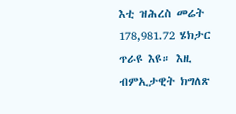እቲ ዝሕረስ መሬት 178,981.72 ሄክታር ጥራዩ እዩ። እዚ ብምኢታዊት ክግለጽ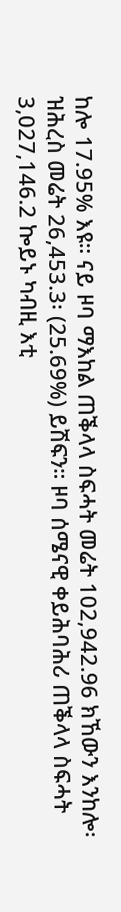ከሎ 17.95% እዩ። ናይ ዞባ ማእከል ጠቕላላ ስፍሓት መሬት 102,942.96 ክኸውን እንከሎ፡ ዝሕረስ መሬት 26,453.3፡ (25.69%) ይሽፍን። ዞባ ሰሜናዊ ቀይሕባሕሪ ጠቕላላ ስፍሓት 3,027,146.2 ኰይኑ ካብዚ እቲ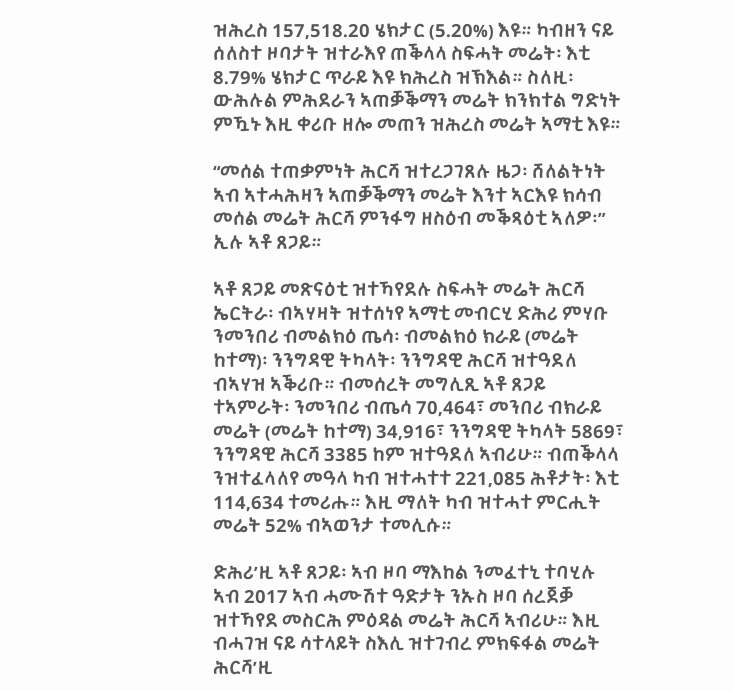ዝሕረስ 157,518.20 ሄክታር (5.20%) እዩ። ካብዘን ናይ ሰለስተ ዞባታት ዝተራእየ ጠቕላላ ስፍሓት መሬት፡ እቲ 8.79% ሄክታር ጥራይ እዩ ክሕረስ ዝኽእል። ስለዚ፡ ውሕሉል ምሕደራን ኣጠቓቕማን መሬት ክንክተል ግድነት ምዃኑ እዚ ቀሪቡ ዘሎ መጠን ዝሕረስ መሬት ኣማቲ እዩ።

“መሰል ተጠቃምነት ሕርሻ ዝተረጋገጸሉ ዜጋ፡ ሸለልትነት ኣብ ኣተሓሕዛን ኣጠቓቕማን መሬት እንተ ኣርእዩ ክሳብ መሰል መሬት ሕርሻ ምንፋግ ዘስዕብ መቕጻዕቲ ኣለዎ፡” ኢሉ ኣቶ ጸጋይ።

ኣቶ ጸጋይ መጽናዕቲ ዝተኻየደሉ ስፍሓት መሬት ሕርሻ ኤርትራ፡ ብኣሃዛት ዝተሰነየ ኣማቲ መብርሂ ድሕሪ ምሃቡ ንመንበሪ ብመልክዕ ጤሳ፡ ብመልክዕ ክራይ (መሬት ከተማ)፡ ንንግዳዊ ትካላት፡ ንንግዳዊ ሕርሻ ዝተዓደለ ብኣሃዝ ኣቕሪቡ። ብመሰረት መግሊጺ ኣቶ ጸጋይ ተኣምራት፡ ንመንበሪ ብጤሳ 70,464፣ መንበሪ ብክራይ መሬት (መሬት ከተማ) 34,916፣ ንንግዳዊ ትካላት 5869፣ ንንግዳዊ ሕርሻ 3385 ከም ዝተዓደለ ኣብሪሁ። ብጠቕላላ ንዝተፈላለየ መዓላ ካብ ዝተሓተተ 221,085 ሕቶታት፡ እቲ 114,634 ተመሪሑ። እዚ ማለት ካብ ዝተሓተ ምርሒት መሬት 52% ብኣወንታ ተመሊሱ።

ድሕሪ’ዚ ኣቶ ጸጋይ፡ ኣብ ዞባ ማእከል ንመፈተኒ ተባሂሉ ኣብ 2017 ኣብ ሓሙሽተ ዓድታት ንኡስ ዞባ ሰረጀቓ ዝተኻየደ መስርሕ ምዕዳል መሬት ሕርሻ ኣብሪሁ። እዚ ብሓገዝ ናይ ሳተላይት ስእሊ ዝተገብረ ምክፍፋል መሬት ሕርሻ’ዚ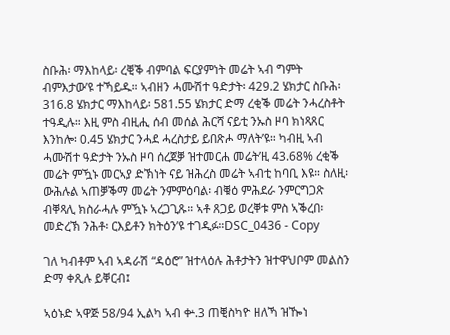ስቡሕ፡ ማእከላይ፡ ረቒቕ ብምባል ፍርያምነት መሬት ኣብ ግምት ብምእታው’ዩ ተኻይዱ። ኣብዘን ሓሙሽተ ዓድታት፡ 429.2 ሄክታር ስቡሕ፡ 316.8 ሄክታር ማእከላይ፡ 581.55 ሄክታር ድማ ረቂቕ መሬት ንሓረስቶት ተዓዲሉ። እዚ ምስ ብዚሒ ሰብ መሰል ሕርሻ ናይቲ ንኡስ ዞባ ክነጻጸር እንከሎ፡ 0.45 ሄክታር ንሓደ ሓረስታይ ይበጽሖ ማለት’ዩ። ካብዚ ኣብ ሓሙሽተ ዓድታት ንኡስ ዞባ ሰረጀቓ ዝተመርሐ መሬት’ዚ 43.68% ረቂቕ መሬት ምዃኑ መርኣያ ድኽነት ናይ ዝሕረስ መሬት ኣብቲ ከባቢ እዩ። ስለዚ፡ ውሕሉል ኣጠቓቕማ መሬት ንምምዕባል፡ ብቑዕ ምሕደራ ንምርግጋጽ ብቐጻሊ ክስራሓሉ ምዃኑ ኣረጋጊጹ። ኣቶ ጸጋይ ወረቐቱ ምስ ኣቕረበ፡ መድረኽ ንሕቶ፡ ርእይቶን ክትዕን’ዩ ተገዲፉ።DSC_0436 - Copy

ገለ ካብቶም ኣብ ኣዳራሽ “ዳዕሮ” ዝተላዕሉ ሕቶታትን ዝተዋህቦም መልስን ድማ ቀጺሉ ይቐርብ፤

ኣዕኑድ ኣዋጅ 58/94 ኢልካ ኣብ ቍ.3 ጠቒስካዮ ዘለኻ ዝዀነ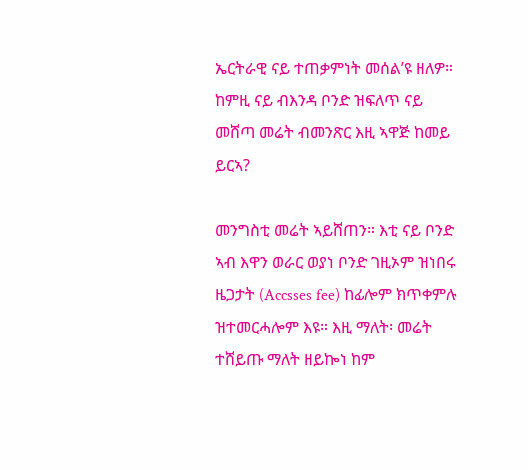ኤርትራዊ ናይ ተጠቃምነት መሰል’ዩ ዘለዎ። ከምዚ ናይ ብእንዳ ቦንድ ዝፍለጥ ናይ መሸጣ መሬት ብመንጽር እዚ ኣዋጅ ከመይ ይርኣ?

መንግስቲ መሬት ኣይሸጠን። እቲ ናይ ቦንድ ኣብ እዋን ወራር ወያነ ቦንድ ገዚኦም ዝነበሩ ዜጋታት (Accsses fee) ከፊሎም ክጥቀምሉ ዝተመርሓሎም እዩ። እዚ ማለት፡ መሬት ተሸይጡ ማለት ዘይኰነ ከም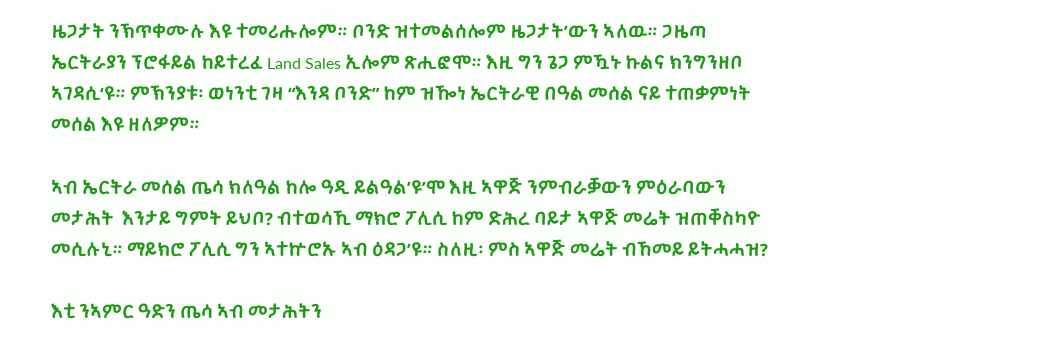ዜጋታት ንኽጥቀሙሉ እዩ ተመሪሑሎም። ቦንድ ዝተመልሰሎም ዜጋታት’ውን ኣለዉ። ጋዜጣ ኤርትራያን ፕሮፋይል ከይተረፈ Land Sales ኢሎም ጽሒፎሞ። እዚ ግን ጌጋ ምዃኑ ኩልና ክንግንዘቦ ኣገዳሲ‘ዩ። ምኽንያቱ፡ ወነንቲ ገዛ “እንዳ ቦንድ” ከም ዝዀነ ኤርትራዊ በዓል መሰል ናይ ተጠቃምነት መሰል እዩ ዘለዎም።

ኣብ ኤርትራ መሰል ጤሳ ክለዓል ከሎ ዓዲ ይልዓል’ዩ’ሞ እዚ ኣዋጅ ንምብራቓውን ምዕራባውን መታሕት  እንታይ ግምት ይህቦ? ብተወሳኺ ማክሮ ፖሊሲ ከም ድሕረ ባይታ ኣዋጅ መሬት ዝጠቐስካዮ መሲሉኒ። ማይክሮ ፖሊሲ ግን ኣተኵሮኡ ኣብ ዕዳጋ’ዩ። ስለዚ፡ ምስ ኣዋጅ መሬት ብኸመይ ይትሓሓዝ?

እቲ ንኣምር ዓድን ጤሳ ኣብ መታሕትን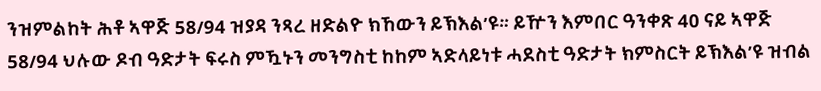ንዝምልከት ሕቶ ኣዋጅ 58/94 ዝያዳ ንጻረ ዘድልዮ ክኸውን ይኽእል’ዩ። ይዅን እምበር ዓንቀጽ 40 ናይ ኣዋጅ 58/94 ህሉው ዶብ ዓድታት ፍሩስ ምዃኑን መንግስቲ ከከም ኣድላይነቱ ሓደስቲ ዓድታት ክምስርት ይኽእል’ዩ ዝብል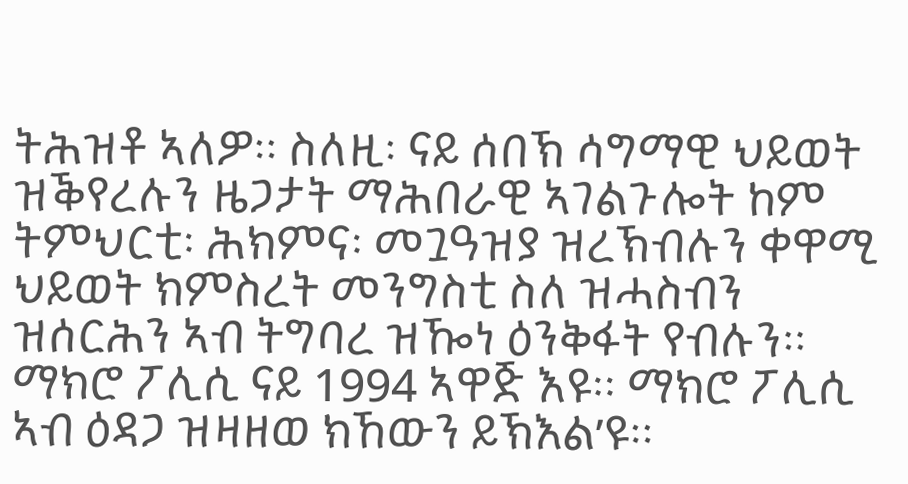ትሕዝቶ ኣለዎ። ስለዚ፡ ናይ ሰበኽ ሳግማዊ ህይወት ዝቕየረሉን ዜጋታት ማሕበራዊ ኣገልጉሎት ከም ትምህርቲ፡ ሕክምና፡ መጓዓዝያ ዝረኽብሉን ቀዋሚ ህይወት ክምስረት መንግስቲ ስለ ዝሓስብን ዝሰርሕን ኣብ ትግባረ ዝዀነ ዕንቅፋት የብሉን። ማክሮ ፖሊሲ ናይ 1994 ኣዋጅ እዩ። ማክሮ ፖሊሲ ኣብ ዕዳጋ ዝዛዘወ ክኸውን ይኽእል’ዩ።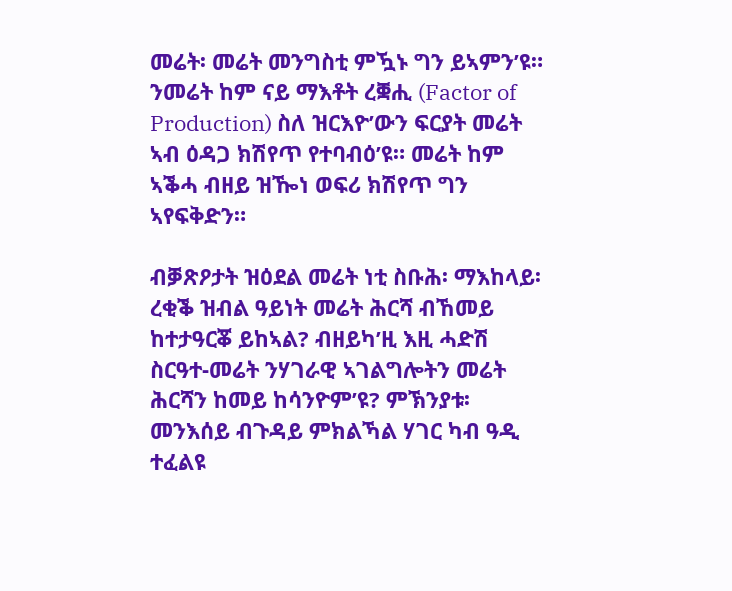መሬት፡ መሬት መንግስቲ ምዃኑ ግን ይኣምን’ዩ። ንመሬት ከም ናይ ማእቶት ረቛሒ (Factor of Production) ስለ ዝርእዮ’ውን ፍርያት መሬት ኣብ ዕዳጋ ክሽየጥ የተባብዕ’ዩ። መሬት ከም ኣቕሓ ብዘይ ዝዀነ ወፍሪ ክሽየጥ ግን ኣየፍቅድን።

ብቓጽዖታት ዝዕደል መሬት ነቲ ስቡሕ፡ ማእከላይ፡ ረቂቕ ዝብል ዓይነት መሬት ሕርሻ ብኸመይ ከተታዓርቖ ይከኣል? ብዘይካ’ዚ እዚ ሓድሽ ስርዓተ-መሬት ንሃገራዊ ኣገልግሎትን መሬት ሕርሻን ከመይ ከሳንዮም’ዩ? ምኽንያቱ፡ መንእሰይ ብጉዳይ ምክልኻል ሃገር ካብ ዓዲ ተፈልዩ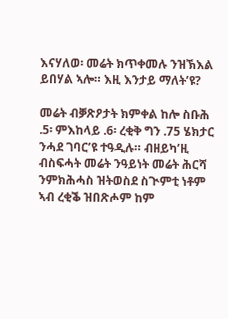እናሃለወ፡ መሬት ክጥቀመሉ ንዝኽእል ይበሃል ኣሎ። እዚ እንታይ ማለት’ዩ?

መሬት ብቓጽዖታት ክምቀል ከሎ ስቡሕ .5፡ ምእከላይ .6፡ ረቂቅ ግን .75 ሄክታር ንሓደ ገባር’ዩ ተዓዲሉ። ብዘይካ’ዚ ብስፍሓት መሬት ንዓይነት መሬት ሕርሻ ንምክሕሓስ ዝትወስደ ስጒምቲ ነቶም ኣብ ረቂቕ ዝበጽሖም ከም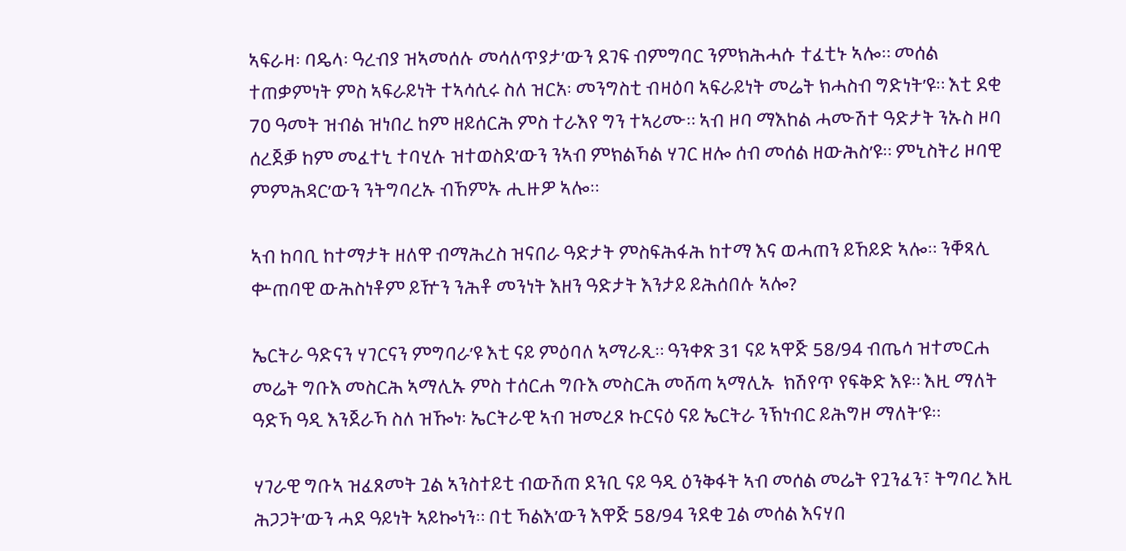ኣፍራዛ፡ ባዴላ፡ ዓረብያ ዝኣመሰሉ መሳለጥያታ’ውን ደገፍ ብምግባር ንምክሕሓሱ ተፈቲኑ ኣሎ። መሰል ተጠቃምነት ምስ ኣፍራይነት ተኣሳሲሩ ስለ ዝርአ፡ መንግስቲ ብዛዕባ ኣፍራይነት መሬት ክሓስብ ግድነት’ዩ። እቲ ደቂ 70 ዓመት ዝብል ዝነበረ ከም ዘይሰርሕ ምስ ተራእየ ግን ተኣሪሙ። ኣብ ዞባ ማእከል ሓሙሽተ ዓድታት ንኡስ ዞባ ሰረጀቓ ከም መፈተኒ ተባሂሉ ዝተወስደ’ውን ንኣብ ምክልኻል ሃገር ዘሎ ሰብ መሰል ዘውሕስ’ዩ። ምኒስትሪ ዞባዊ ምምሕዳር’ውን ንትግባረኡ ብኸምኡ ሒዙዎ ኣሎ።

ኣብ ከባቢ ከተማታት ዘለዋ ብማሕረስ ዝናበራ ዓድታት ምስፍሕፋሕ ከተማ እና ወሓጠን ይኸይድ ኣሎ። ንቐጻሊ ቍጠባዊ ውሕስነቶም ይዅን ንሕቶ መንነት እዘን ዓድታት እንታይ ይሕሰበሉ ኣሎ?

ኤርትራ ዓድናን ሃገርናን ምግባራ’ዩ እቲ ናይ ምዕባለ ኣማራጺ። ዓንቀጽ 31 ናይ ኣዋጅ 58/94 ብጤሳ ዝተመርሐ መሬት ግቡእ መስርሕ ኣማሊኡ ምስ ተሰርሐ ግቡእ መስርሕ መሸጣ ኣማሊኡ  ክሽየጥ የፍቅድ እዩ። እዚ ማለት ዓድኻ ዓዲ እንጀራኻ ስለ ዝዀነ፡ ኤርትራዊ ኣብ ዝመረጾ ኩርናዕ ናይ ኤርትራ ንኽነብር ይሕግዞ ማለት’ዩ።

ሃገራዊ ግቡኣ ዝፈጸመት ጓል ኣንስተይቲ ብውሽጠ ደንቢ ናይ ዓዲ ዕንቅፋት ኣብ መሰል መሬት የጓንፈን፣ ትግባረ እዚ ሕጋጋት’ውን ሓደ ዓይነት ኣይኰነን። በቲ ኻልእ’ውን እዋጅ 58/94 ንደቂ ጓል መሰል እናሃበ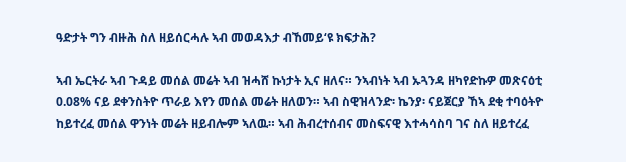ዓድታት ግን ብዙሕ ስለ ዘይሰርሓሉ ኣብ መወዳእታ ብኸመይ‘ዩ ክፍታሕ?

ኣብ ኤርትራ ኣብ ጉዳይ መሰል መሬት ኣብ ዝሓሸ ኩነታት ኢና ዘለና። ንኣብነት ኣብ ኡጓንዳ ዘካየድኩዎ መጽናዕቲ 0.08% ናይ ደቀንስትዮ ጥራይ እየን መሰል መሬት ዘለወን። ኣብ ስዊዝላንድ፡ ኬንያ፡ ናይጀርያ ኸኣ ደቂ ተባዕትዮ ከይተረፈ መሰል ዋንነት መሬት ዘይብሎም ኣለዉ። ኣብ ሕብረተሰብና መስፍናዊ እተሓሳስባ ገና ስለ ዘይተረፈ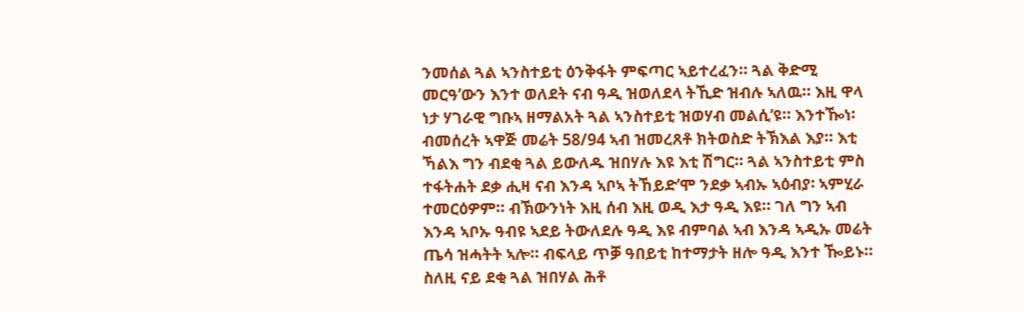ንመሰል ጓል ኣንስተይቲ ዕንቅፋት ምፍጣር ኣይተረፈን። ጓል ቅድሚ መርዓ’ውን እንተ ወለደት ናብ ዓዲ ዝወለደላ ትኺድ ዝብሉ ኣለዉ። እዚ ዋላ ነታ ሃገራዊ ግቡኣ ዘማልአት ጓል ኣንስተይቲ ዝወሃብ መልሲ’ዩ። እንተዀነ፡ ብመሰረት ኣዋጅ መሬት 58/94 ኣብ ዝመረጸቶ ክትወስድ ትኽእል እያ። እቲ ኻልእ ግን ብደቂ ጓል ይውለዱ ዝበሃሉ እዩ እቲ ሽግር። ጓል ኣንስተይቲ ምስ ተፋትሐት ደቃ ሒዛ ናብ እንዳ ኣቦኣ ትኸይድ’ሞ ንደቃ ኣብኡ ኣዕብያ፡ ኣምሂራ ተመርዕዎም። ብኽውንነት እዚ ሰብ እዚ ወዲ እታ ዓዲ እዩ። ገለ ግን ኣብ እንዳ ኣቦኡ ዓብዩ ኣደይ ትውለደሉ ዓዲ እዩ ብምባል ኣብ እንዳ ኣዲኡ መሬት ጤሳ ዝሓትት ኣሎ። ብፍላይ ጥቓ ዓበይቲ ከተማታት ዘሎ ዓዲ እንተ ዀይኑ። ስለዚ ናይ ደቂ ጓል ዝበሃል ሕቶ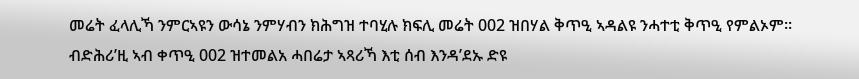መሬት ፈላሊኻ ንምርኣዩን ውሳኔ ንምሃብን ክሕግዝ ተባሂሉ ክፍሊ መሬት 002 ዝበሃል ቅጥዒ ኣዳልዩ ንሓተቲ ቅጥዒ የምልኦም። ብድሕሪ’ዚ ኣብ ቀጥዒ 002 ዝተመልአ ሓበሬታ ኣጻሪኻ እቲ ሰብ እንዳ’ደኡ ድዩ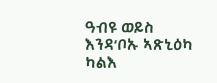ዓብዩ ወይስ እንዳ‘ቦኡ ኣጽኒዕካ ካልእ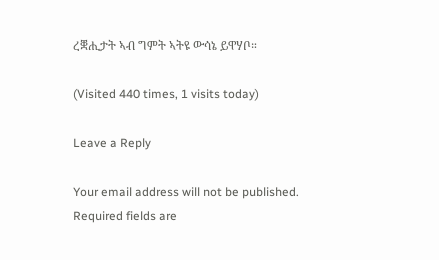ረቛሒታት ኣብ ግምት ኣትዩ ውሳኔ ይዋሃቦ።

(Visited 440 times, 1 visits today)

Leave a Reply

Your email address will not be published. Required fields are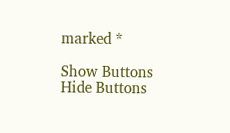marked *

Show Buttons
Hide Buttons